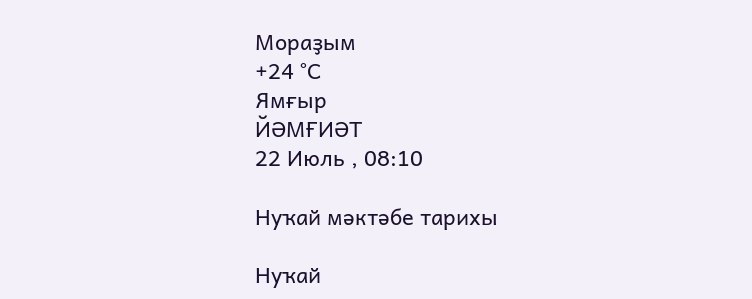Мораҙым
+24 °С
Ямғыр
ЙӘМҒИӘТ
22 Июль , 08:10

Нуҡай мәктәбе тарихы

Нуҡай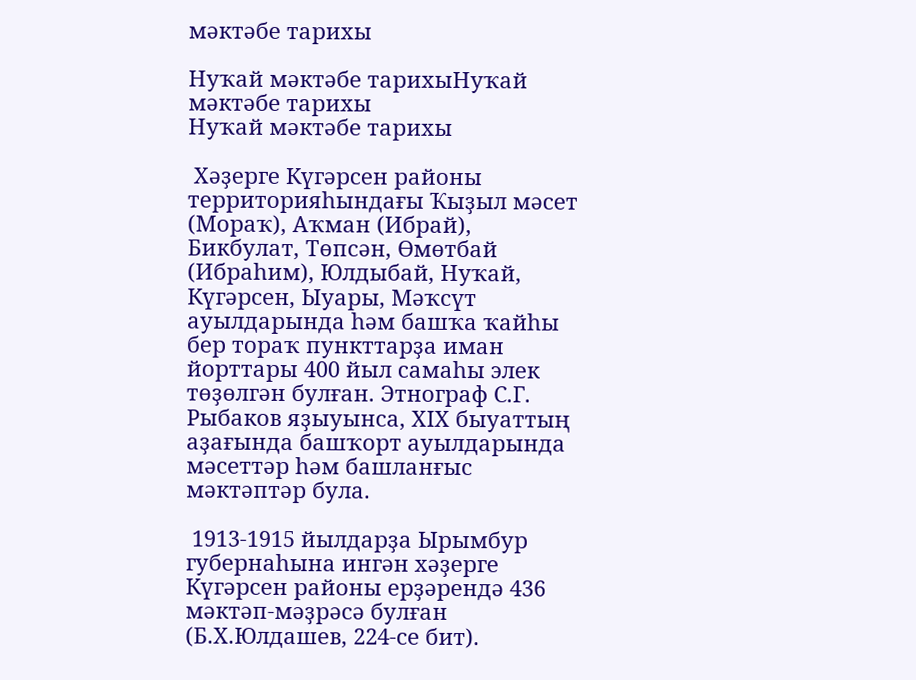мәктәбе тарихы

Нуҡай мәктәбе тарихыНуҡай мәктәбе тарихы
Нуҡай мәктәбе тарихы

 Хәҙерге Күгәрсен районы территорияһындағы Ҡыҙыл мәсет (Мораҡ), Аҡман (Ибрай), Бикбулат, Төпсән, Өмөтбай (Ибраһим), Юлдыбай, Нуҡай, Күгәрсен, Ыуары, Мәҡсүт ауылдарында һәм башҡа ҡайһы бер тораҡ пункттарҙа иман йорттары 400 йыл самаһы элек төҙөлгән булған. Этнограф С.Г. Рыбаков яҙыуынса, ХIХ быуаттың аҙағында башҡорт ауылдарында мәсеттәр һәм башланғыс мәктәптәр була.

 1913-1915 йылдарҙа Ырымбур губернаһына ингән хәҙерге Күгәрсен районы ерҙәрендә 436 мәктәп-мәҙрәсә булған (Б.Х.Юлдашев, 224-се бит).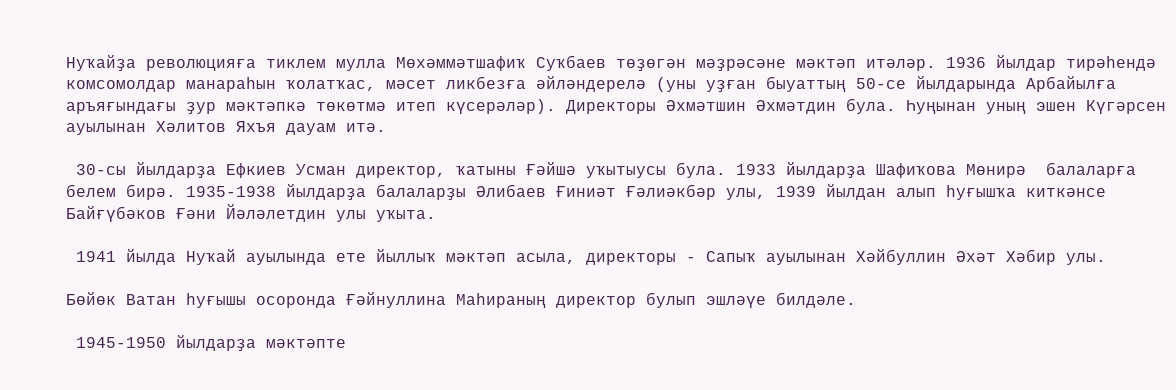Нуҡайҙа революцияға тиклем мулла Мөхәммәтшафиҡ Суҡбаев төҙөгән мәҙрәсәне мәктәп итәләр. 1936 йылдар тирәһендә комсомолдар манараһын ҡолатҡас, мәсет ликбезға әйләндерелә (уны уҙған быуаттың 50-се йылдарында Арбайылға аръяғындағы ҙур мәктәпкә төкөтмә итеп күсерәләр). Директоры Әхмәтшин Әхмәтдин була. Һуңынан уның эшен Күгәрсен ауылынан Хәлитов Яхъя дауам итә.

 30-сы йылдарҙа Ефкиев Усман директор, ҡатыны Ғәйшә уҡытыусы була. 1933 йылдарҙа Шафиҡова Мөнирә  балаларға белем бирә. 1935-1938 йылдарҙа балаларҙы Әлибаев Ғиниәт Ғәлиәкбәр улы, 1939 йылдан алып һуғышҡа киткәнсе Байғүбәков Ғәни Йәләлетдин улы уҡыта.

 1941 йылда Нуҡай ауылында ете йыллыҡ мәктәп асыла, директоры - Сапыҡ ауылынан Хәйбуллин Әхәт Хәбир улы.

Бөйөк Ватан һуғышы осоронда Ғәйнуллина Маһираның директор булып эшләүе билдәле.

 1945-1950 йылдарҙа мәктәпте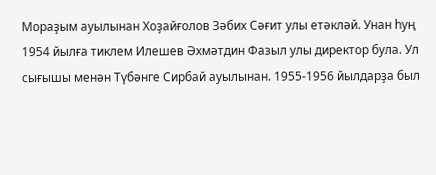Мораҙым ауылынан Хоҙайғолов Зәбих Сәғит улы етәкләй. Унан һуң 1954 йылға тиклем Илешев Әхмәтдин Фазыл улы директор була. Ул сығышы менән Түбәнге Сирбай ауылынан. 1955-1956 йылдарҙа был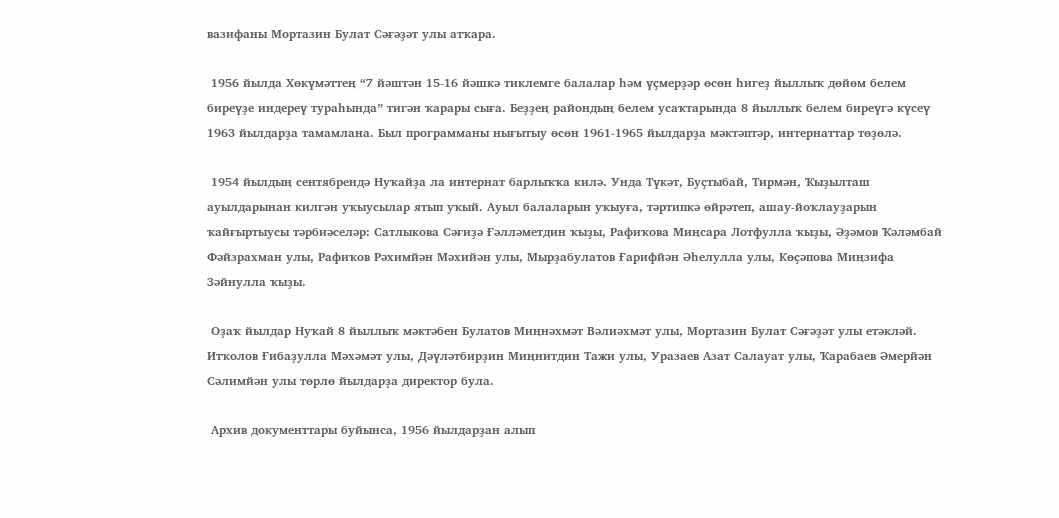вазифаны Мортазин Булат Сәғәҙәт улы атҡара.

 1956 йылда Хөкүмәттең “7 йәштән 15-16 йәшкә тиклемге балалар һәм үҫмерҙәр өсөн һигеҙ йыллыҡ дөйөм белем биреүҙе индереү тураһында” тигән ҡарары сыға. Беҙҙең райондың белем усаҡтарында 8 йыллыҡ белем биреүгә күсеү 1963 йылдарҙа тамамлана. Был программаны нығытыу өсөн 1961-1965 йылдарҙа мәктәптәр, интернаттар төҙөлә.

 1954 йылдың сентябрендә Нуҡайҙа ла интернат барлыҡҡа килә. Унда Түкәт, Буҫтыбай, Тирмән, Ҡыҙылташ ауылдарынан килгән уҡыусылар ятып уҡый. Ауыл балаларын уҡыуға, тәртипкә өйрәтеп, ашау-йоҡлауҙарын ҡайғыртыусы тәрбиәселәр: Сатлыкова Сәғиҙә Ғәлләметдин ҡыҙы, Рафиҡова Миңсара Лотфулла ҡыҙы, Әҙәмов Ҡәләмбай Фәйзрахман улы, Рафиҡов Рәхимйән Мәхийән улы, Мырҙабулатов Ғарифйән Әһелулла улы, Көҫәпова Миңзифа Зәйнулла ҡыҙы.

 Оҙаҡ йылдар Нуҡай 8 йыллыҡ мәктәбен Булатов Миңнәхмәт Вәлиәхмәт улы, Мортазин Булат Сәғәҙәт улы етәкләй. Итҡолов Ғибаҙулла Мәхәмәт улы, Дәүләтбирҙин Миңнитдин Тажи улы, Уразаев Азат Салауат улы, Ҡарабаев Әмерйән Сәлимйән улы төрлө йылдарҙа директор була.

 Архив документтары буйынса, 1956 йылдарҙан алып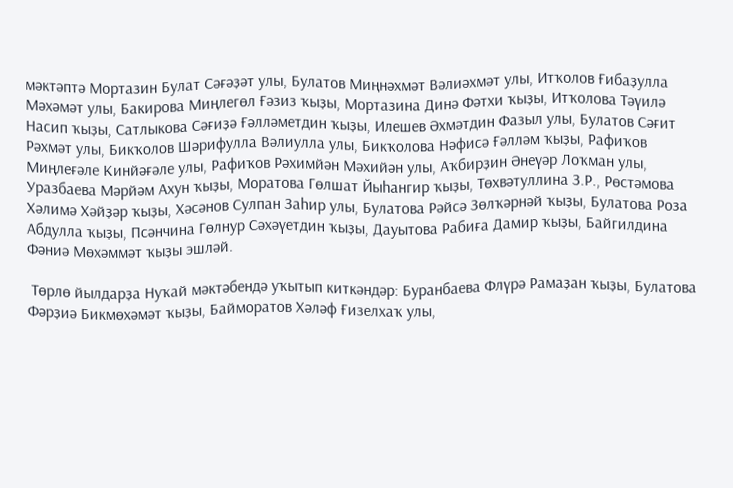мәктәптә Мортазин Булат Сәғәҙәт улы, Булатов Миңнәхмәт Вәлиәхмәт улы, Итҡолов Ғибаҙулла Мәхәмәт улы, Бакирова Миңлегөл Ғәзиз ҡыҙы, Мортазина Динә Фәтхи ҡыҙы, Итҡолова Тәүилә Насип ҡыҙы, Сатлыкова Сәғиҙә Ғәлләметдин ҡыҙы, Илешев Әхмәтдин Фазыл улы, Булатов Сәғит Рәхмәт улы, Бикҡолов Шәрифулла Вәлиулла улы, Бикҡолова Нәфисә Ғәлләм ҡыҙы, Рафиҡов Миңлеғәле Кинйәғәле улы, Рафиҡов Рәхимйән Мәхийән улы, Аҡбирҙин Әнеүәр Лоҡман улы, Уразбаева Мәрйәм Ахун ҡыҙы, Моратова Гөлшат Йыһангир ҡыҙы, Төхвәтуллина З.Р., Рөстәмова Хәлимә Хәйҙәр ҡыҙы, Хәсәнов Сулпан Заһир улы, Булатова Рәйсә Зөлҡәрнәй ҡыҙы, Булатова Роза Абдулла ҡыҙы, Псәнчина Гөлнур Сәхәүетдин ҡыҙы, Дауытова Рабиға Дамир ҡыҙы, Байгилдина Фәниә Мөхәммәт ҡыҙы эшләй.

 Төрлө йылдарҙа Нуҡай мәктәбендә уҡытып киткәндәр: Буранбаева Флүрә Рамаҙан ҡыҙы, Булатова Фәрҙиә Бикмөхәмәт ҡыҙы, Байморатов Хәләф Ғизелхаҡ улы,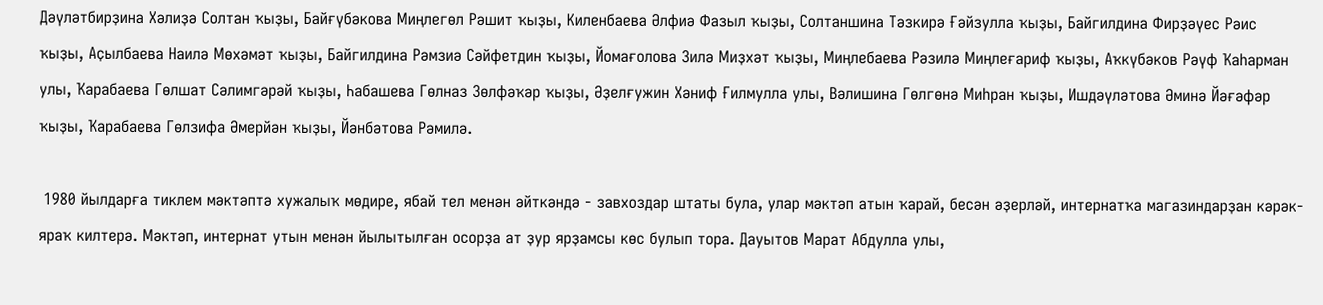Дәүләтбирҙина Хәлиҙә Солтан ҡыҙы, Байғүбәкова Миңлегөл Рәшит ҡыҙы, Киленбаева Әлфиә Фазыл ҡыҙы, Солтаншина Тәзкирә Ғәйзулла ҡыҙы, Байгилдина Фирҙәүес Рәис ҡыҙы, Аҫылбаева Наилә Мөхәмәт ҡыҙы, Байгилдина Рәмзиә Сәйфетдин ҡыҙы, Йомағолова Зилә Миҙхәт ҡыҙы, Миңлебаева Рәзилә Миңлеғариф ҡыҙы, Аҡкүбәков Рәүф Ҡаһарман улы, Ҡарабаева Гөлшат Сәлимгәрәй ҡыҙы, Һабашева Гөлназ Зөлфәҡәр ҡыҙы, Әҙелғужин Хәниф Ғилмулла улы, Вәлишина Гөлгөнә Миһран ҡыҙы, Ишдәүләтова Әминә Йәғәфәр ҡыҙы, Ҡарабаева Гөлзифа Әмерйән ҡыҙы, Йәнбәтова Рәмилә.

 1980 йылдарға тиклем мәктәптә хужалыҡ мөдире, ябай тел менән әйткәндә - завхоздар штаты була, улар мәктәп атын ҡарай, бесән әҙерләй, интернатҡа магазиндарҙан кәрәк-яраҡ килтерә. Мәктәп, интернат утын менән йылытылған осорҙа ат ҙур ярҙамсы көс булып тора. Дауытов Марат Абдулла улы,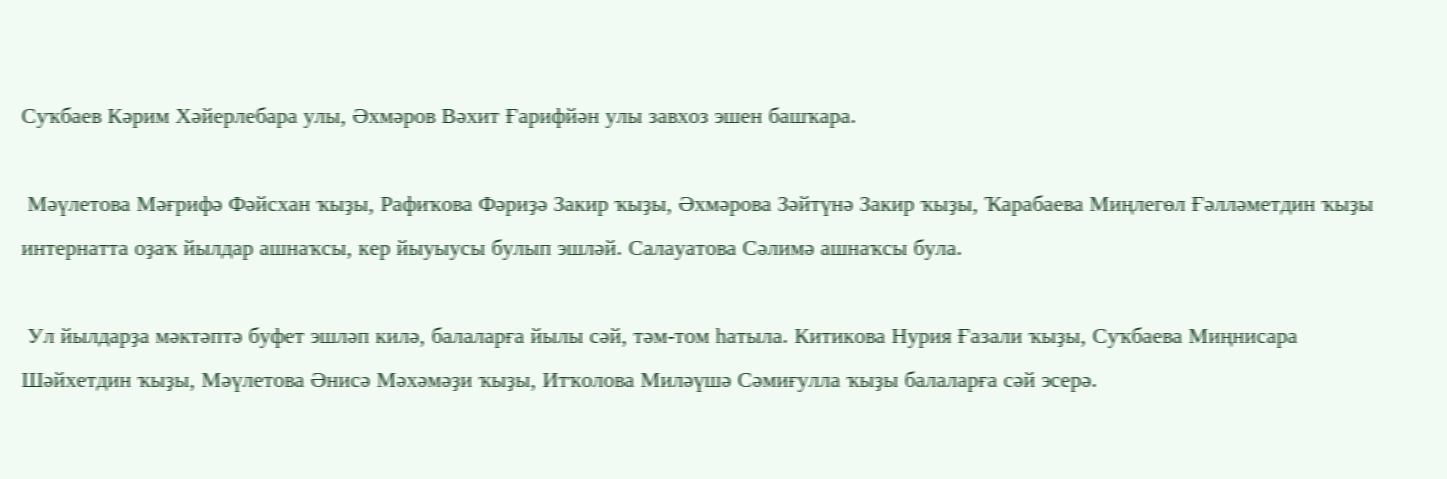Суҡбаев Кәрим Хәйерлебара улы, Әхмәров Вәхит Ғарифйән улы завхоз эшен башҡара.

 Мәүлетова Мәғрифә Фәйсхан ҡыҙы, Рафиҡова Фәриҙә Закир ҡыҙы, Әхмәрова Зәйтүнә Закир ҡыҙы, Ҡарабаева Миңлегөл Ғәлләметдин ҡыҙы интернатта оҙаҡ йылдар ашнаҡсы, кер йыуыусы булып эшләй. Салауатова Сәлимә ашнаҡсы була.

 Ул йылдарҙа мәктәптә буфет эшләп килә, балаларға йылы сәй, тәм-том һатыла. Китикова Нурия Ғазали ҡыҙы, Суҡбаева Миңнисара Шәйхетдин ҡыҙы, Мәүлетова Әнисә Мәхәмәҙи ҡыҙы, Итҡолова Миләүшә Сәмиғулла ҡыҙы балаларға сәй эсерә.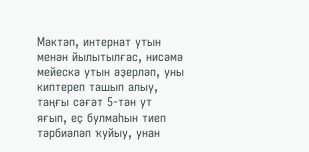Мәктәп, интернат утын менән йылытылғас, нисәмә мейескә утын әҙерләп, уны киптереп ташып алыу, таңғы сәғәт 5-тән ут яғып, еҫ булмаһын тиеп тәрбиәләп ҡуйыу, унан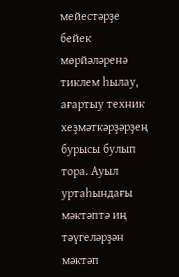мейестәрҙе бейек мөрйәләренә тиклем һылау, ағартыу техник хеҙмәткәрҙәрҙең бурысы булып тора. Ауыл уртаһындағы мәктәптә иң тәүгеләрҙән мәктәп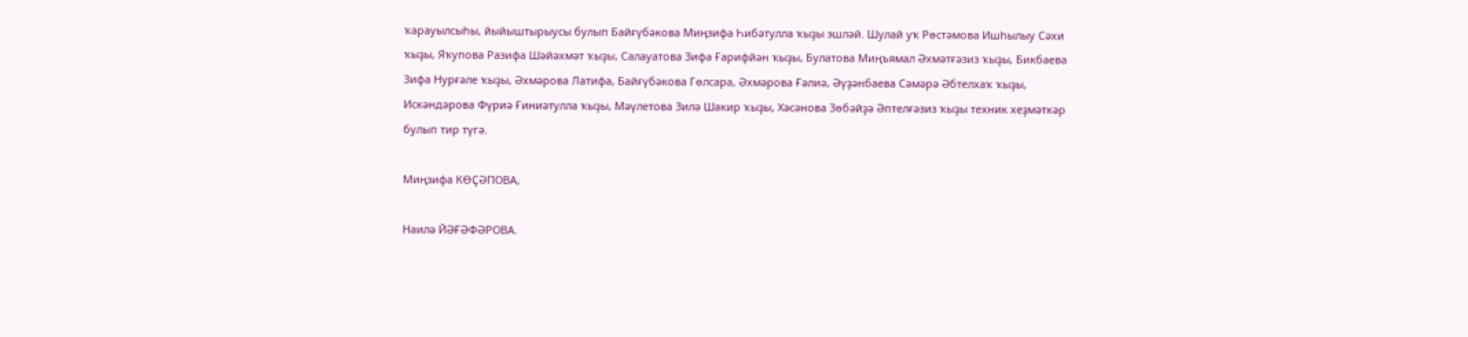ҡарауылсыһы, йыйыштырыусы булып Байғүбәкова Миңзифа Һибәтулла ҡыҙы эшләй. Шулай уҡ Рөстәмова Ишһылыу Сәхи ҡыҙы, Яҡупова Разифа Шәйәхмәт ҡыҙы, Салауатова Зифа Ғарифйән ҡыҙы, Булатова Миңъямал Әхмәтғәзиз ҡыҙы, Бикбаева Зифа Нурғәле ҡыҙы, Әхмәрова Латифа, Байғүбәкова Гөлсара, Әхмәрова Ғәлиә, Әүҙәнбаева Сәмәрә Әбтелхаҡ ҡыҙы, Искәндәрова Фүриә Ғиниәтулла ҡыҙы, Мәүлетова Зилә Шакир ҡыҙы, Хәсәнова Зөбәйҙә Әптелғәзиз ҡыҙы техник хеҙмәткәр булып тир түгә.

Миңзифа КӨҪӘПОВА,

Наилә ЙӘҒӘФӘРОВА.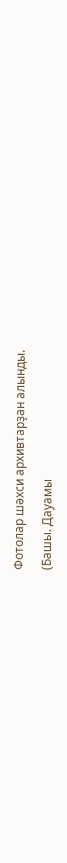Фотолар шәхси архивтарҙан алынды.

(Башы. Дауамы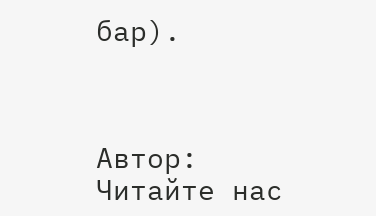бар).



Автор:
Читайте нас